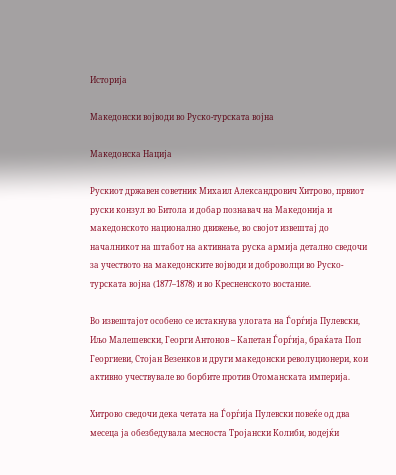Историја

Македонски војводи во Руско-турската војна

Македонска Нација

Рускиот државен советник Михаил Александрович Хитрово, првиот руски конзул во Битола и добар познавач на Македонија и македонското национално движење, во својот извештај до началникот на штабот на активната руска армија детално сведочи за учеството на македонските војводи и доброволци во Руско-турската војна (1877–1878) и во Кресненското востание.

Во извештајот особено се истакнува улогата на Ѓорѓија Пулевски, Иљо Малешевски, Георги Антонов – Капетан Ѓорѓија, браќата Поп Георгиеви, Стојан Везенков и други македонски револуционери, кои активно учествувале во борбите против Отоманската империја.

Хитрово сведочи дека четата на Ѓорѓија Пулевски повеќе од два месеца ја обезбедувала месноста Тројански Колиби, водејќи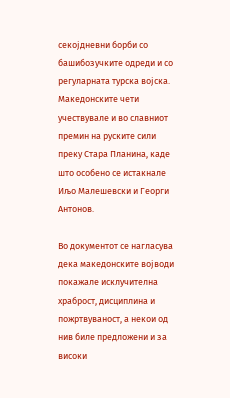секојдневни борби со башибозучките одреди и со регуларната турска војска. Македонските чети учествувале и во славниот премин на руските сили преку Стара Планина, каде што особено се истакнале Иљо Малешевски и Георги Антонов.

Во документот се нагласува дека македонските војводи покажале исклучителна храброст, дисциплина и пожртвуваност, а некои од нив биле предложени и за високи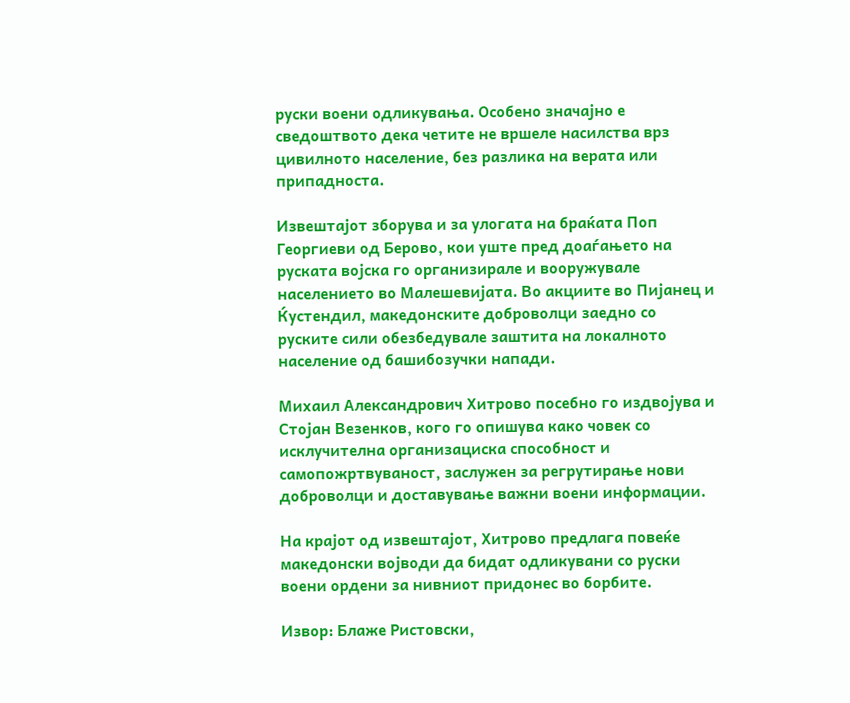руски воени одликувања. Особено значајно е сведоштвото дека четите не вршеле насилства врз цивилното население, без разлика на верата или припадноста.

Извештајот зборува и за улогата на браќата Поп Георгиеви од Берово, кои уште пред доаѓањето на руската војска го организирале и вооружувале населението во Малешевијата. Во акциите во Пијанец и Ќустендил, македонските доброволци заедно со руските сили обезбедувале заштита на локалното население од башибозучки напади.

Михаил Александрович Хитрово посебно го издвојува и Стојан Везенков, кого го опишува како човек со исклучителна организациска способност и самопожртвуваност, заслужен за регрутирање нови доброволци и доставување важни воени информации.

На крајот од извештајот, Хитрово предлага повеќе македонски војводи да бидат одликувани со руски воени ордени за нивниот придонес во борбите.

Извор: Блаже Ристовски,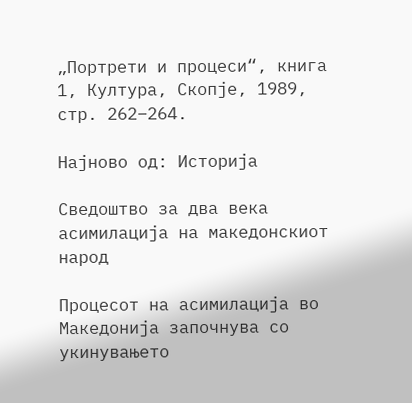„Портрети и процеси“, книга 1, Култура, Скопје, 1989, стр. 262–264.

Најново од: Историја

Сведоштво за два века асимилација на македонскиот народ

Процесот на асимилација во Македонија започнува со укинувањето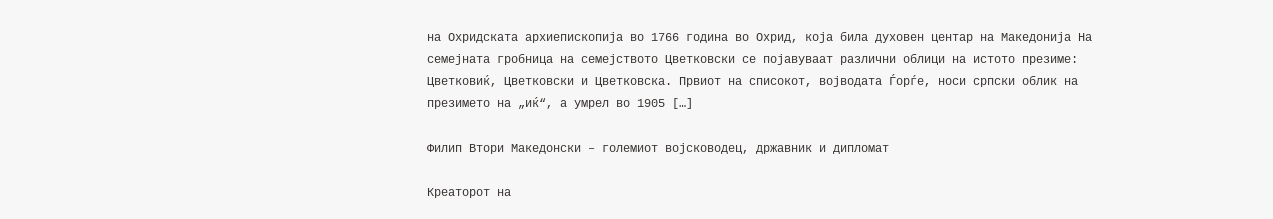на Охридската архиепископија во 1766 година во Охрид, која била духовен центар на Македонија На семејната гробница на семејството Цветковски се појавуваат различни облици на истото презиме: Цветковиќ, Цветковски и Цветковска. Првиот на списокот, војводата Ѓорѓе, носи српски облик на презимето на „иќ“, а умрел во 1905 […]

Филип Втори Македонски – големиот војсководец, државник и дипломат

Креаторот на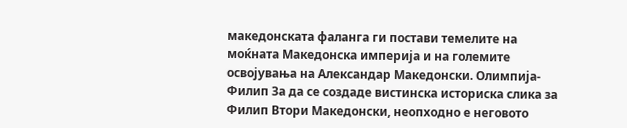македонската фаланга ги постави темелите на моќната Македонска империја и на големите освојувања на Александар Македонски. Олимпија-Филип За да се создаде вистинска историска слика за Филип Втори Македонски, неопходно е неговото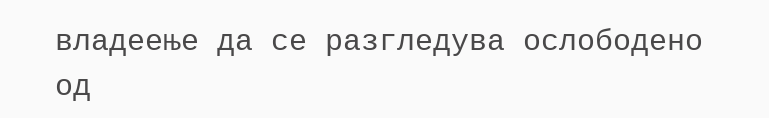владеење да се разгледува ослободено од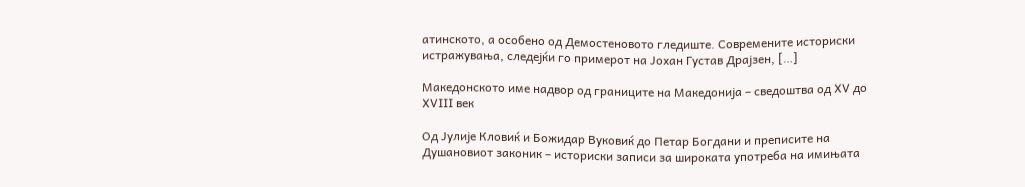атинското, а особено од Демостеновото гледиште. Современите историски истражувања, следејќи го примерот на Јохан Густав Драјзен, […]

Македонското име надвор од границите на Македонија – сведоштва од XV до XVIII век

Од Јулије Кловиќ и Божидар Вуковиќ до Петар Богдани и преписите на Душановиот законик – историски записи за широката употреба на имињата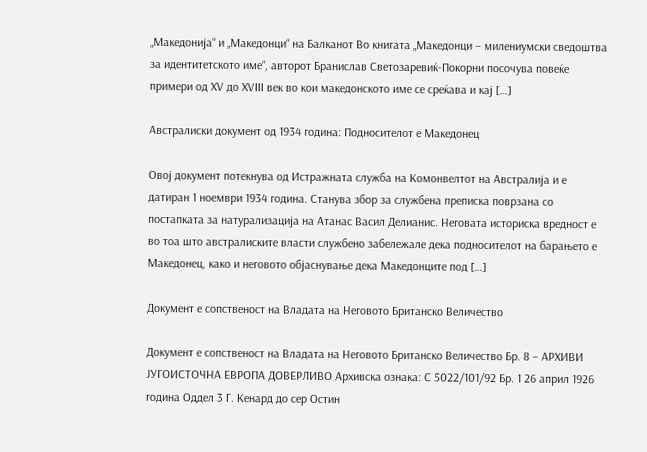„Македонија“ и „Македонци“ на Балканот Во книгата „Македонци – милениумски сведоштва за идентитетското име“, авторот Бранислав Светозаревиќ-Покорни посочува повеќе примери од XV до XVIII век во кои македонското име се среќава и кај […]

Австралиски документ од 1934 година: Подносителот е Македонец

Овој документ потекнува од Истражната служба на Комонвелтот на Австралија и е датиран 1 ноември 1934 година. Станува збор за службена преписка поврзана со постапката за натурализација на Атанас Васил Делианис. Неговата историска вредност е во тоа што австралиските власти службено забележале дека подносителот на барањето е Македонец, како и неговото објаснување дека Македонците под […]

Документ е сопственост на Владата на Неговото Британско Величество

Документ е сопственост на Владата на Неговото Британско Величество Бр. 8 – АРХИВИ ЈУГОИСТОЧНА ЕВРОПА ДОВЕРЛИВО Архивска ознака: C 5022/101/92 Бр. 1 26 април 1926 година Оддел 3 Г. Кенард до сер Остин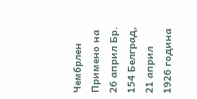Чембрлен Примено на 26 април Бр. 154 Белград, 21 април 1926 година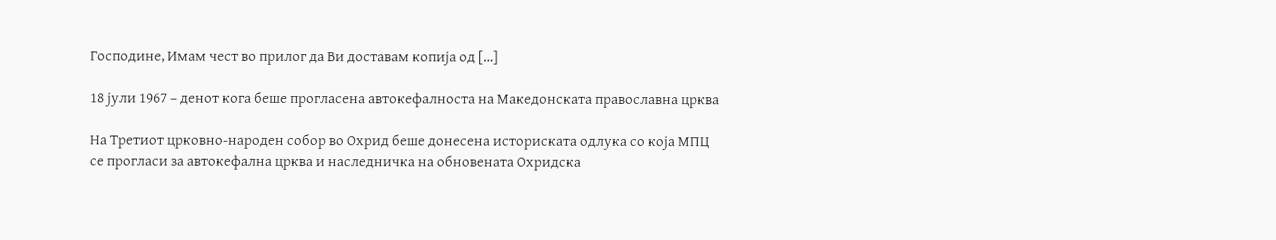Господине, Имам чест во прилог да Ви доставам копија од […]

18 јули 1967 – денот кога беше прогласена автокефалноста на Македонската православна црква

На Третиот црковно-народен собор во Охрид беше донесена историската одлука со која МПЦ се прогласи за автокефална црква и наследничка на обновената Охридска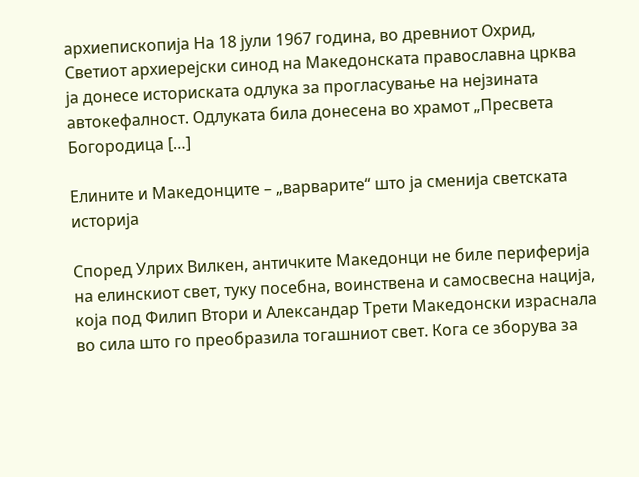архиепископија На 18 јули 1967 година, во древниот Охрид, Светиот архиерејски синод на Македонската православна црква ја донесе историската одлука за прогласување на нејзината автокефалност. Одлуката била донесена во храмот „Пресвета Богородица […]

Елините и Македонците – „варварите“ што ја сменија светската историја

Според Улрих Вилкен, античките Македонци не биле периферија на елинскиот свет, туку посебна, воинствена и самосвесна нација, која под Филип Втори и Александар Трети Македонски израснала во сила што го преобразила тогашниот свет. Кога се зборува за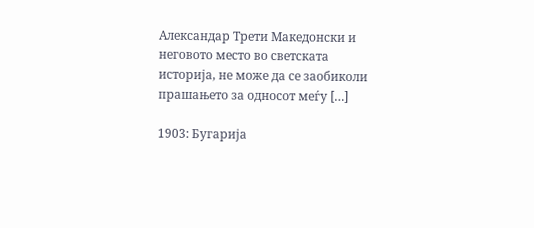Александар Трети Македонски и неговото место во светската историја, не може да се заобиколи прашањето за односот меѓу […]

1903: Бугарија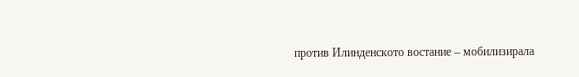против Илинденското востание – мобилизирала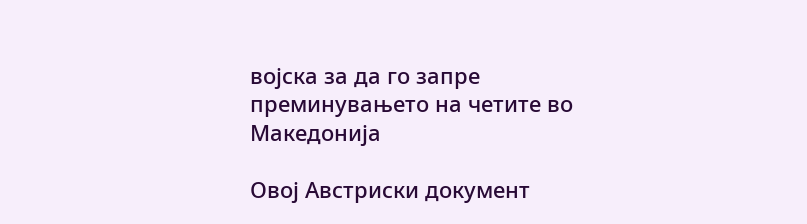војска за да го запре преминувањето на четите во Македонија

Овој Австриски документ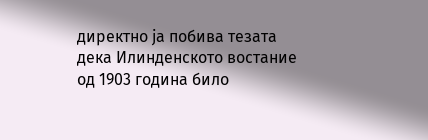директно ја побива тезата дека Илинденското востание од 1903 година било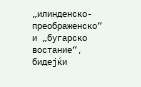„илинденско-преображенско“ и „бугарско востание“, бидејќи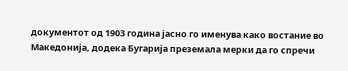документот од 1903 година јасно го именува како востание во Македонија, додека Бугарија преземала мерки да го спречи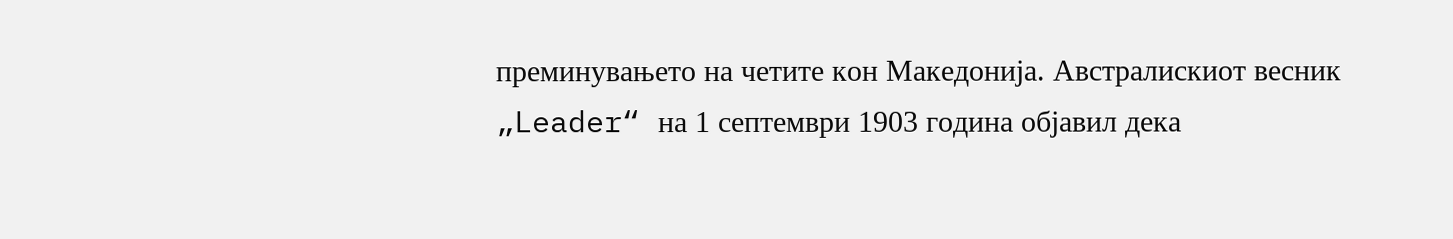преминувањето на четите кон Македонија. Австралискиот весник „Leader“ на 1 септември 1903 година објавил дека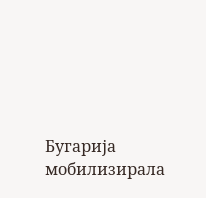Бугарија мобилизирала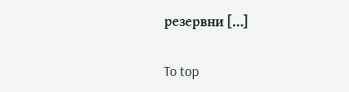резервни […]

To top